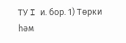ТУ I и. бор. 1) Төрки һәм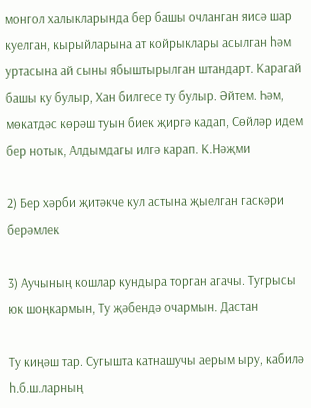монгол халыкларында бер башы очланган яисә шар куелган, кырыйларына ат койрыклары асылган һәм уртасына ай сыны ябыштырылган штандарт. Карагай башы ку булыр, Хан билгесе ту булыр. Әйтем. Һәм, мөкатдәс көрәш туын биек җиргә кадап, Сөйләр идем бер нотык, Алдымдагы илгә карап. К.Нәҗми

2) Бер хәрби җитәкче кул астына җыелган гаскәри берәмлек

3) Аучының кошлар кундыра торган агачы. Тугрысы юк шоңкармын, Ту җәбендә очармын. Дастан

Ту киңәш тар. Сугышта катнашучы аерым ыру, кабилә һ.б.ш.ларның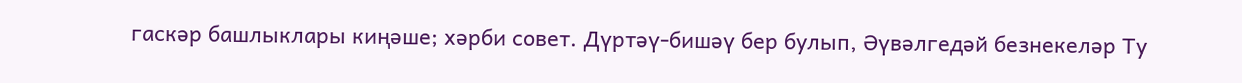гаскәр башлыклары киңәше; хәрби совет. Дүртәү-бишәү бер булып, Әүвәлгедәй безнекеләр Ту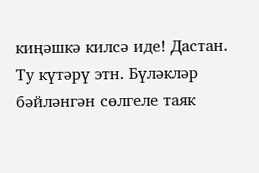киңәшкә килсә иде! Дастан. Ту күтәрү этн. Бүләкләр бәйләнгән сөлгеле таяк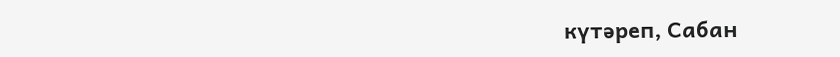күтәреп, Сабан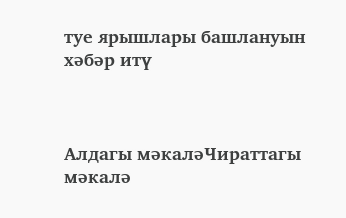туе ярышлары башлануын хәбәр итү



Алдагы мәкаләЧираттагы мәкалә